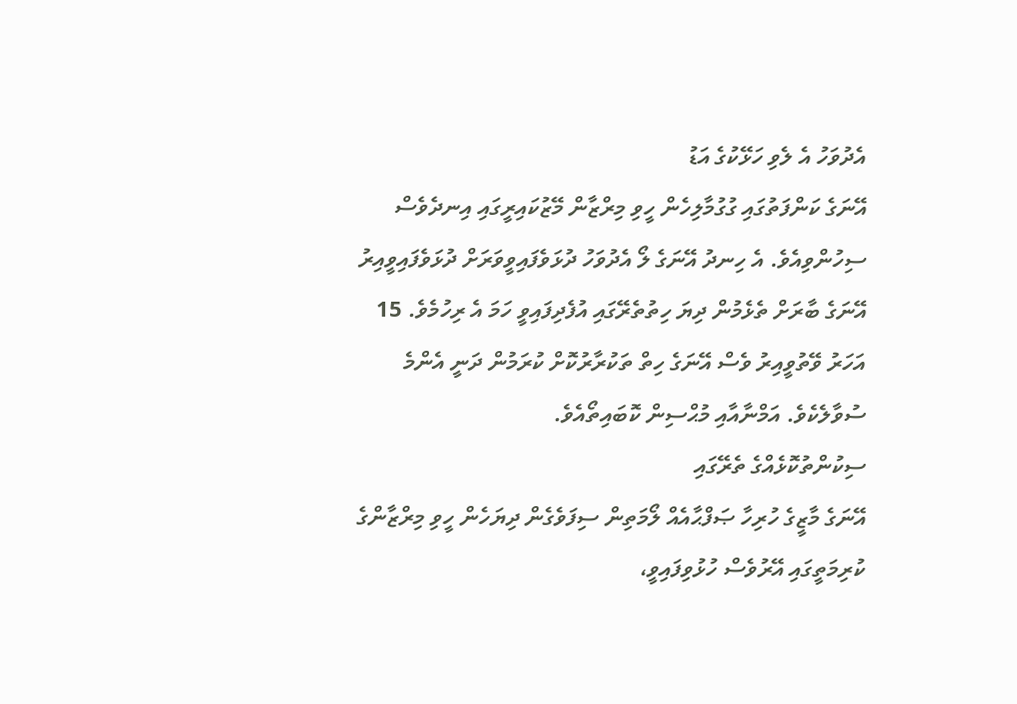އެދުވަހު އެ ލެވި ހަޅޭކުގެ އަޑު
އޭނަގެ ކަންފަތުގައި ގުގުމާލިހެން ހީވި މިރްޒާން މޭޒުކައިރީގައި އިނދެވެސް
ސިހުންވިއެވެ. އެ ހިނދު އޭނަގެ ލޯ އެދުވަހު ދުޅަވެފައިވީވަރަށް ދުޅަވެފައިވީއިރު
އޭނަގެ ބާރަށް ތެޅެމުން ދިޔަ ހިތުތެރޭގައި އުފެދިފައިވީ ހަމަ އެ ރިހުމެވެ. 15
އަހަރު ވޭތުވީއިރު ވެސް އޭނަގެ ހިތް ތަކުރާރުކޮށް ކުރަމުން ދަނީ އެންމެ
ސުވާލެކެވެ. އަމްނާއާއި މުޙްސިން ކޮބައިތޯއެވެ.
ސިކުންތުކޮޅެއްގެ ތެރޭގައި
އޭނަގެ މާޒީގެ ހުރިހާ ޞަފްޙާއެއް ލޯމަތިން ސިފަވެގެން ދިޔަހެން ހީވި މިރްޒާންގެ
ކުރިމަތީގައި އޭރުވެސް ހުޅުވިފައިވީ،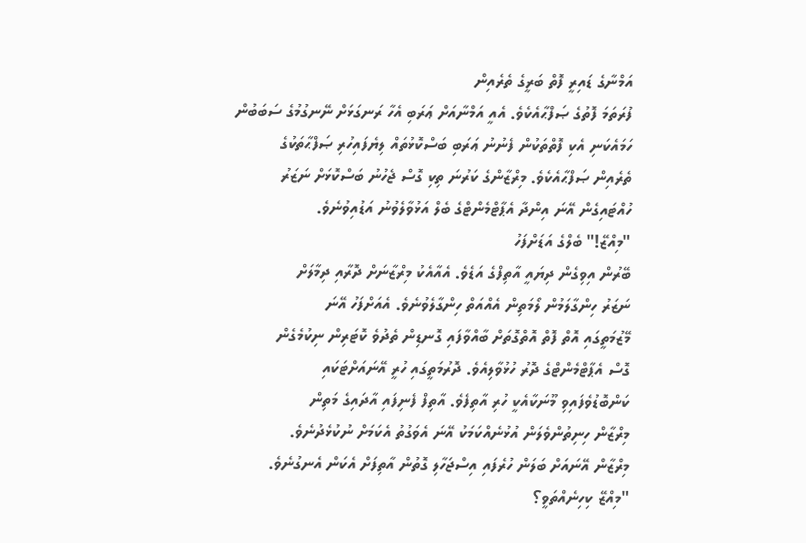އަމްނާގެ ޑައިރީ ފޮތް ބަރީގެ ތެރެއިން
ފުރަތަމަ ފޮތުގެ ޞަފްޙާއެކެވެ. އެއީ އަމްނާއަށް ޢަރަބި އެހާ ރަނގަޅަށް ނޭނގުމުގެ ސަބަބުން
ހަމައެކަނި އެކި ފޮތްތަކުން ފެނުނު ޢަރަބި ބަސްކޮޅުތައް ލިޔެފައިހުރި ޞަފްޙާތަކުގެ
ތެރެއިން ޞަފްޙާއެކެވެ. މިރްޒާންގެ ކަރުނަ ތިކި ގޮސް ޖެހުނު ބަސްކޮޅަށް ނަޒަރު
ހުއްޓައިގެން އޭނަ އިންދާ އެޕާޓްމެންޓްގެ ބެލް އަޅުވާލެވުނު އަޑުއިވުނެވެ.
"މިއްޒޭ!" ބެލްގެ އަޑަށްފަހު
ބޭރުން އިވިގެން ދިޔައީ އާތިފްގެ އަޑެވެ. އެއާއެކު މިރްޒާނަށް ދޮރާއި ދިމާލަށް
ނަޒަރު ހިންގާލަމުން ލޯމަތިން އެއްއަތް ހިންގާލެވުނެވެ. އެއަށްފަހު އޭނަ
މޭޒުމަތީގައި އޮތް ފޮތް އޮތްގޮތަށް ބާއްވާފައި ގޮނޑިން ތެދުވެ ކޮޓަރިން ނިކުމެގެން
ގޮސް އެޕާޓްމެންޓްގެ ދޮރު ހުޅުވާލިއެވެ. ދޮރުމަތީގައި ހުރީ އޭނައަށްޓަކައި
ކަންބޮޑުވެފައިވި މޫނަކާއެކީ ހުރި އާތިފެވެ. އާތިފް ފެނިފައި އާދައިގެ މަތިން
މިރްޒާން ހިނިތުންވެލަން އުޅުނެއްކަމަކު އޭނަ އެވަގުތު އެކަމަށް ނުކުޅެދުނެވެ.
މިރްޒާން އޭނައަށް ބަލަން ހުރެފައި އިސްޖަހާލި ގޮތުން އާތިފަށް އެކަން އެނގުނެވެ.
"މިއްޒޭ ކިހިނެއްތަވީ؟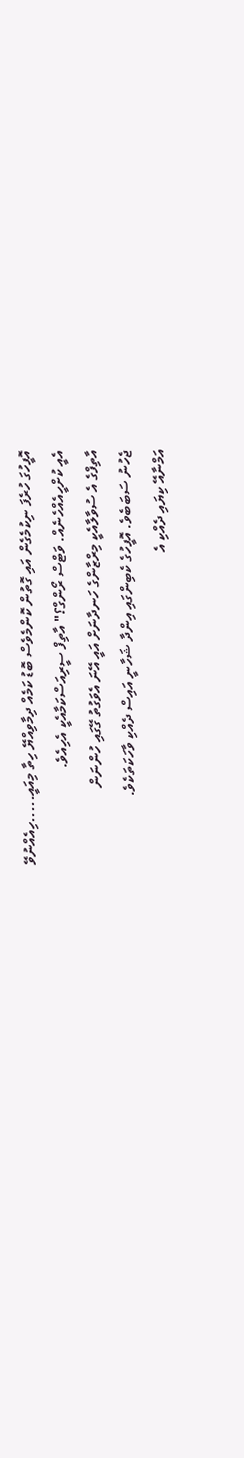އޮފީހުގަ ހުރެފަ ނިކުމެގެން އައި ގޮތުން ކޮންމެވެސް ބޮޑު ކަމެއް ދިމާވިއްޔޭ ހިތާ މިއައީ.....ހިއެއްނުވޭ
އެއީ ކުށްހީއެއްހެނެއް. ވަޓްސް ރޯންގް؟" އާތިފް ސީރިއަސްކަމާއެކީ އެހިއެވެ.
އާތިފްގެ އެ ސުވާލާއެކީ މިރްޒާންގެ ހަނދާނަށް އައީ އޭނަ އެވަގުތު ގޭގައި ހުންނަން
ޖެހުނު ސަބަބެވެ. އޮފީހުގެ ކެބިންގައި އިންދާ ޝަހާނީ އައިސް ދެއްކި ވާހަކަތަކެވެ.
އަމްނާއޭ ކިޔައި ދެއްކި އެ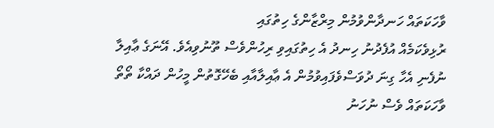ވާހަކަތައް ހަނދާންވުމުން މިރްޒާންގެ ހިތުގައި
ރުޅިވެކަމެއް އުފެދުނު ހިނދު އެ ހިތުގައިވި ރިހުންވެސް ތޫނުވިއެވެ. އޭނަގެ ޢާއިލާ
ނުފެނި އެހާ ގިނަ ދުވަސްވެފައިވުމުން އެ ޢާއިލާއާއި ބެހޭގޮތުން މީހުން ދައްކާ ތޯތޯ
ވާހަކަތައް ވެސް ނުހަނު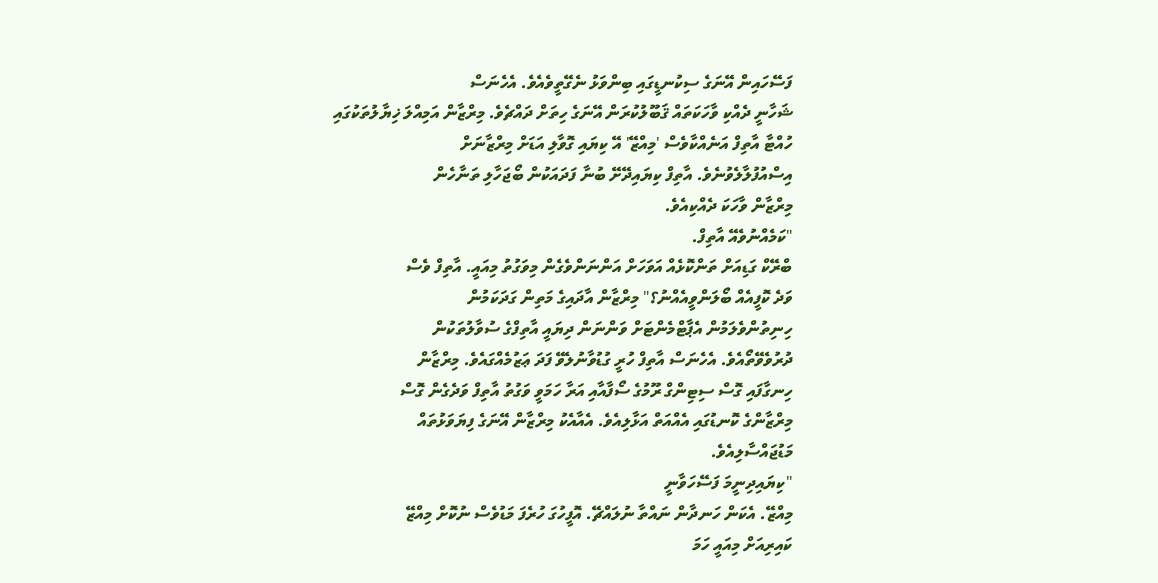ފަސޭހައިން އޭނަގެ ސިކުނޑީގައި ބިންވަޅު ނެގޭތީވެއެވެ. އެހެނަސް
ޝަހާނީ ދެއްކި ވާހަކަތައް ޤަބޫލުކުރަން އޭނަގެ ހިތަށް ދައްޗެވެ. މިރްޒާން އަމިއްލަ ޚިޔާލުތަކުގައި
ހުއްޓާ އާތިފް އަނެއްކާވެސް 'މިއްޒޭ' އޭ ކިޔައި ގޮވާލި އަޑަށް މިރްޒާނަށް
އިސްއުފުލާލެވުނެވެ. އާތިފް ކިޔައިދޭށޭ ބުނާ ފަދައަކުން ބޯޖަހާލި ތަނާހެން
މިރްޒާން ވާހަކަ ދެއްކިއެވެ.
"ކަމެއްނުވެއޭ އާތިފް.
ބްރޭކް ގަޑިއަށް ތަންކޮޅެއް އަވަހަށް އަންނަންވެގެން މިވަގުތު މިއައީ. އާތިފް ވެސް
ވަދެ ކޮފީއެއް ބޯލަންވީއެއްނު؟" މިރްޒާން އާދައިގެ މަތިން ގަދަކަމުން
ހިނިތުންވެލަމުން އެޕާޓްމެންޓަށް ވަންނަން ދިޔައީ އާތިފްގެ ސުވާލުތަކުން
ދުރުވެވޭތޯއެވެ. އެހެނަސް އާތިފް ހުރީ ގުޑުވާނުލެވޭ ފަދަ ޢަޒުމެއްގައެވެ. މިރްޒާން
ހިނގާފައި ގޮސް ސިޓިންގް ރޫމުގެ ސޯފާއާއި އަރާ ހަމަވީ ވަގުތު އާތިފް ވަދެގެން ގޮސް
މިރްޒާންގެ ކޮނޑުގައި އެއްއަތް އަޅާލިއެވެ. އެއާއެކު މިރްޒާން އޭނަގެ ފިޔަވަޅުތައް
މަޑުޖައްސާލިއެވެ.
"ކިޔައިދިނީމަ ފަސޭހަވާނީ
މިއްޒޭ. އެކަން ހަނދާން ނައްތާ ނުލައްޗޭ. އޮފީހުގަ ހުރެފަ މަޑުވެސް ނުކޮށް މިއްޒޭ
ކައިރިއަށް މިއައީ ހަމަ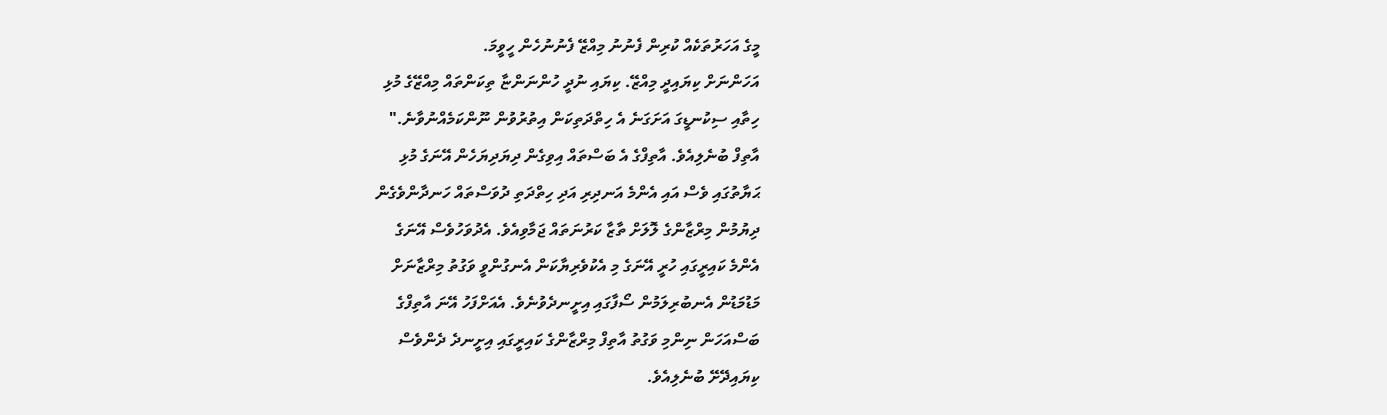މީގެ އަހަރުތަކެއް ކުރިން ފެނުނު މިއްޒޭ ފެނުނުހެން ހީވީމަ.
އަހަންނަށް ކިޔައިދީ މިއްޒޭ. ކިޔައި ނުދީ ހުންނަންޏާ ތިކަންތައް މިއްޒޭގެ މުޅި
ހިތާއި ސިކުނޑީގަ އަށަގަނެ އެ ހިތްދަތިކަން އިތުރުވުން ނޫންކަމެއްނުވާނެ."
އާތިފް ބުނެލިއެވެ. އާތިފްގެ އެ ބަސްތައް އިވިގެން ދިޔަދިޔަހެން އޭނަގެ މުޅި
ޙަޔާތުގައި ވެސް އައި އެންމެ އަނދިރި އަދި ހިތްދަތި ދުވަސްތައް ހަނދާންވެގެން
ދިޔުމުން މިރްޒާންގެ ލޮލަށް ތާޒާ ކަރުނަތައް ޖަމާވިއެވެ. އެދުވަހުވެސް އޭނަގެ
އެންމެ ކައިރީގައި ހުރީ އޭނަގެ މި އެކުވެރިޔާކަން އެނގުންވީ ވަގުތު މިރްޒާނަށް
މަޑުމަޑުން އެނބުރިލަމުން ސޯފާގައި އިށީނދެވުނެވެ. އެއަށްފަހު އޭނަ އާތިފްގެ
ބަސްއަހަން ނިންމި ވަގުތު އާތިފް މިރްޒާންގެ ކައިރީގައި އިށީނދެ ދެންވެސް
ކިޔައިދޭށޭ ބުނެލިއެވެ.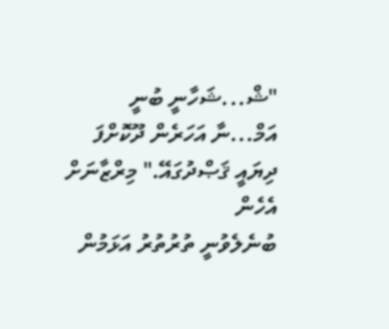"ޝް...ޝަހާނީ ބުނީ
އަމް...ނާ އަހަރެން ދޫކޮށްފަ ދިޔައީ ޤަޞްދުގައޭ." މިރްޒާނަށް އެހެން
ބުނެލެވުނީ ތުރުތުރު އަޅަމުން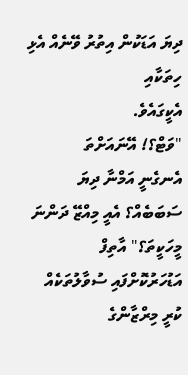ދިޔަ އަޑަކުން އިތުރު ވޭނެއް އެޅި ހިތަކާއި
އެކީގައެވެ.
"ވަޓް؟! އޭނައަށްތަ
އެނގެނީ އަމްނާ ދިޔަ ސަބަބެއް؟ އެއީ މިއްޒޭ ދަންނަ މީހަކީތަ؟" އާތިފް
އަޑުހަރުކޮށްފައި ސުވާލުތަކެއް ކުރީ މިރްޒާންގެ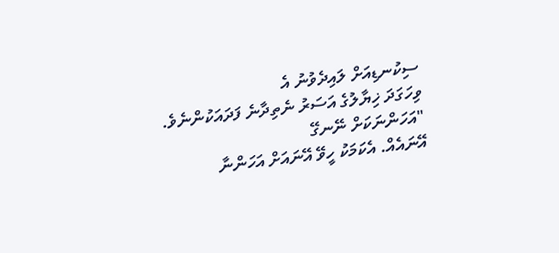ސިކުނޑިއަށް ލައިދެވުނު އެ
ވިހަގަދަ ޚިޔާލުގެ އަސަރު ނެތިދާނެ ފަދައަކުންނެވެ.
"އަހަންނަކަށް ނޭނގޭ
އޭނައެއް. އެކަމަކު ހީވޭ އޭނައަށް އަހަންނާ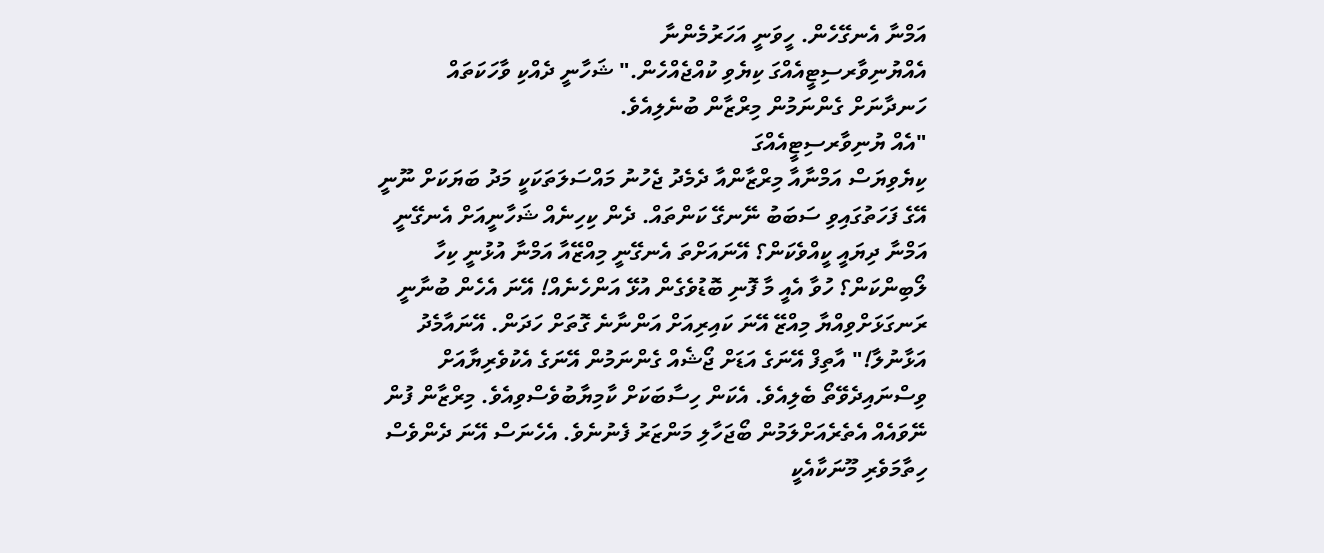އަމްނާ އެނގޭހެން. ހީވަނީ އަހަރުމެންނާ
އެއްޔުނިވާރސިޓީއެއްގަ ކިޔެވި ކުއްޖެއްހެން." ޝަހާނީ ދެއްކި ވާހަކަތައް
ހަނދާނަށް ގެންނަމުން މިރްޒާން ބުނެލިއެވެ.
"އެއް ޔުނިވާރސިޓީއެއްގަ
ކިޔެވިޔަސް އަމްނާއާ މިރްޒާންއާ ދެމެދު ޖެހުނު މައްސަލަތަކަކީ މަދު ބަޔަކަށް ނޫނީ
އޭގެ ފަހަތުގައިވި ސަބަބު ނޭނގޭ ކަންތައް. ދެން ކިހިނެއް ޝަހާނީއަށް އެނގޭނީ
އަމްނާ ދިޔައީ ކީއްވެކަން؟ އޭނައަށްތަ އެނގޭނީ މިއްޒޭއާ އަމްނާ އުޅުނީ ކިހާ
ލޯބިންކަން؟ ހުވާ އެއީ މާ ފޮނި ބޮޑުވެގެން އުޅޭ އަންހެނެއް! އޭނަ އެހެން ބުނާނީ
ރަނގަޅަށްވިއްޔާ މިއްޒޭ އޭނަ ކައިރިއަށް އަންނާނެ ގޮތަށް ހަދަން. އޭނައާމެދު
އަޅާނުލާ!" އާތިފް އޭނަގެ އަޑަށް ޖޯޝެއް ގެންނަމުން އޭނަގެ އެކުވެރިޔާއަށް
ވިސްނައިދެވޭތޯ ބެލިއެވެ. އެކަން ހިސާބަކަށް ކާމިޔާބުވެސްވިއެވެ. މިރްޒާން ފުން
ނޭވައެއް އެތެރެއަށްލަމުން ބޯޖަހާލި މަންޒަރު ފެނުނެވެ. އެހެނަސް އޭނަ ދެންވެސް
ހިތާމަވެރި މޫނަކާއެކީ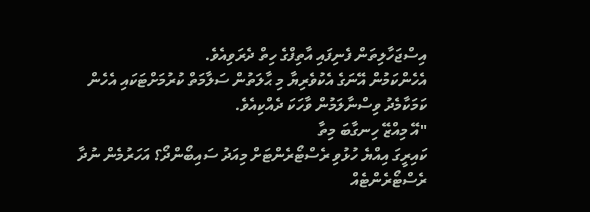އިސްޖަހާލިތަން ފެނިފައި އާތިފްގެ ހިތް ދެރަވިއެވެ.
އެހެންކަމުން އޭނަގެ އެކުވެރިޔާ މި ޙާލަތުން ސަލާމަތް ކުރުމަށްޓަކައި އެހެން
ކަމަކާމެދު ވިސްނާލަމުން ވާހަކަ ދެއްކިއެވެ.
"އޭ މިއްޒޭ ހިނގާބަ މިތާ
ކައިރީގަ އިއްޔެ ހުޅުވި ރެސްޓޯރެންޓަށް މިއަދު ސައިބޯންދޯ؟ އަހަރުމެން ނުދާ
ރެސްޓޯރެންޓެއް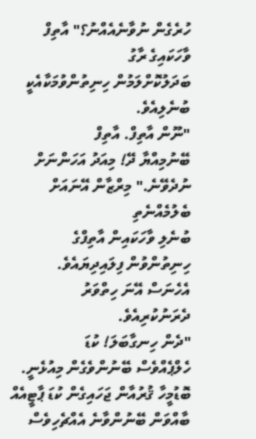ހުރެގެން ނުވާނެއެއްނު؟" އާތިފް ވާހަކައިގެ ރާގު
ބަދަލުކޮށްލަމުން ހިނިތުންވުމަކާއެކީ ބުނެލިއެވެ.
"ނޫން އާތިފް. އާތިފް
ބޭނުމިއްޔާ ދޭ! މިއަދު އަހަންނަށް ނުދެވޭނެ." މިރްޒާން އޭނައަށް ބެލުމެއްނެތި
ބުނެލި ވާހަކައިން އާތިފްގެ ހިނިތުންވުން ފިލައިދިޔައެވެ. އެހެނަސް އޭނަ ހިތްވަރު
ދެރަނުކުރިއެވެ.
"ދެން ހިނގާބަލަ! ކުޑަ
ހެލްޕެއްވެސް ބޭނުންވެގެން މިއުޅެނީ. ބޮޑުމީހާ ޤުރުއާން ޖަހައިގެން ކުޑަ ޕާޓީއެއް
ބާއްވަން ބޭނުންވާނެ އެއްޗެހިވެސް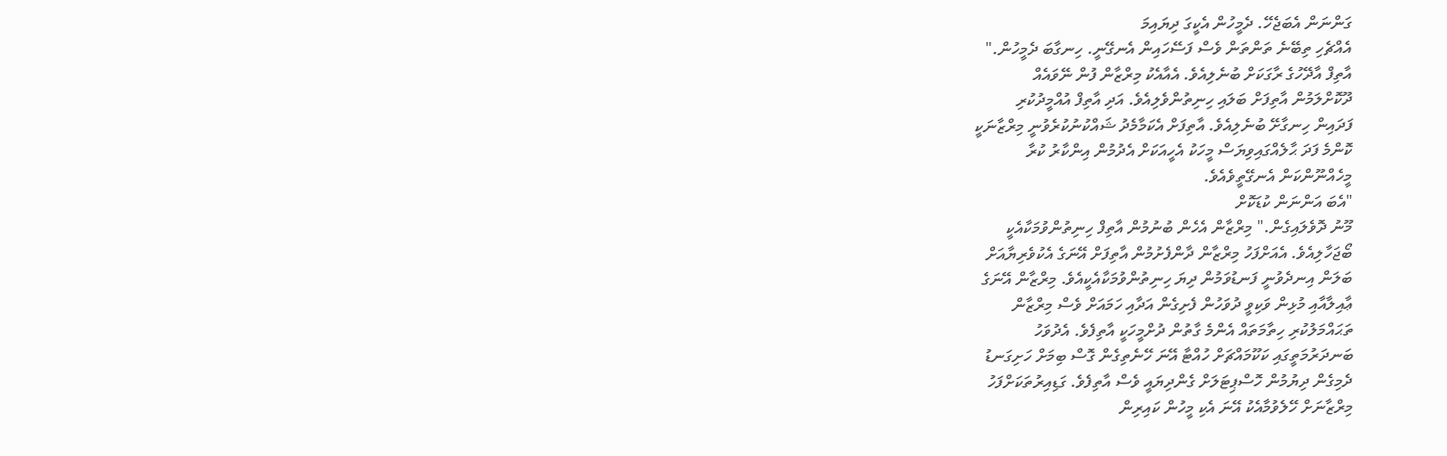ގަންނަން އެބަޖެހޭ. ދެމީހުން އެކީގަ ދިޔައިމަ
އެއްޗެހި ތިބޭނެ ތަންތަން ވެސް ފަސޭހައިން އެނގޭނީ. ހިނގާބަ ދެމީހުން."
އާތިފް އާދޭހުގެ ރާގަކަށް ބުނެލިއެވެ. އެއާއެކު މިރްޒާން ފުން ނޭވައެއް
ދޫކޮށްލަމުން އާތިފަށް ބަލައި ހިނިތުންވެލިއެވެ. އަދި އާތިފް އުއްމީދުކުރި
ފަދައިން ހިނގާށޭ ބުނެލިއެވެ. އާތިފަށް އެކަމާމެދު ޝައްކުނުކުރެވުނީ މިރްޒާނަކީ
ކޮންމެ ފަދަ ޙާލެއްގައިވިޔަސް މީހަކު އެހީއަކަށް އެދުމުން އިންކާރު ކުރާ
މީހެއްނޫންކަން އެނގޭތީވެއެވެ.
"އެބަ އަންނަން ކުޑަކޮށް
މޫނު ދޮވެލައިގެން." މިރްޒާން އެހެން ބުނުމުން އާތިފް ހިނިތުންވުމަކާއެކީ
ބޯޖަހާލިއެވެ. އެއަށްފަހު މިރްޒާން ދާންފެށުމުން އާތިފަށް އޭނަގެ އެކުވެރިޔާއަށް
ބަލަން އިނދެވުނީ ފަނޑުވަމުން ދިޔަ ހިނިތުންވުމަކާއެކީއެވެ. މިރްޒާން އޭނަގެ
ޢާއިލާއާއި މުޅިން ވަކިވީ ދުވަހުން ފެށިގެން އަދާއި ހަމައަށް ވެސް މިރްޒާން
ތަޙައްމަލުކުރި ހިތާމަތައް އެންމެ ގާތުން ދުށްމީހަކީ އާތިފެވެ. އެދުވަހު
ބަނދަރުމަތީގައި ކަކޫމައްޗަށް ހުއްޓާ އޭނަ ހޭނެތިގެން ގޮސް ބިމަށް ހަށިގަނޑު
ދެމިގެން ދިޔުމުން ހޮސްޕިޓަލަށް ގެންދިޔައީ ވެސް އާތިފެވެ. ގަޑިއިރުތަކަށްފަހު
މިރްޒާނަށް ހޭލެވުމާއެކު އޭނަ އެކި މީހުން ކައިރިން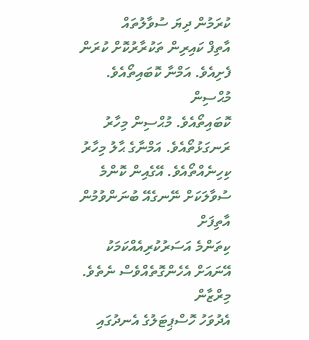ކުރަމުން ދިޔަ ސުވާލުތައް
އާތިފް ކައިރިން ތަކުރާރުކޮށް ކުރަން ފެށިއެވެ. އަމްނާ ކޮބައިތޯއެވެ. މުޙްސިން
ކޮބައިތޯއެވެ. މުޙްސިން މިހާރު ރަނގަޅުތޯއެވެ. އަމްނާގެ ޙާލު މިހާރު
ކިހިނެއްތޯއެވެ. އޭގެއިން ކޮންމެ ސުވާލަކަށް ނޭނގެއޭ ބުނަންވުމުން އާތިފަށް
ކިތަންމެ އަސަރުކުރިއެއްކަމަކު އޭނައަށް އެހެންގޮތެއްވެސް ނެތެވެ. މިރްޒާން
އެދުވަހު ހޮސްޕިޓަލުގެ އެނދުގައި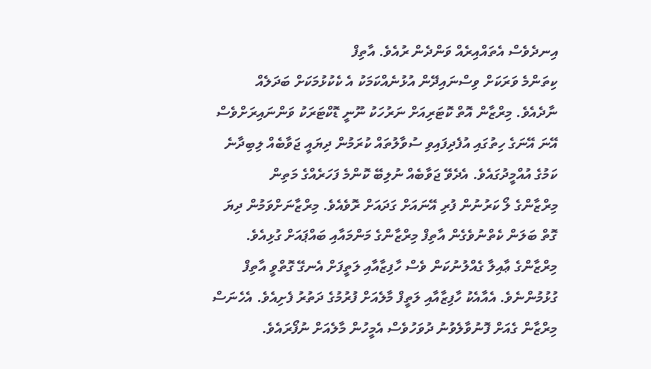އިނދެވެސް އެތައްއިރެއް ވަންދެން ރުއެވެ. އާތިފް
ކިތަންމެ ވަރަކަށް ވިސްނައިދޭން އުޅުނެއްކަމަކު އެ ކެކުޅުމަކަށް ބަދަލެއް
ނާދެއެވެ. މިރްޒާން އޮތް ކޮޓަރިއަށް ނަރުހަކު ނޫނީ ޑޮކްޓަރަކު ވަންނައިރަށްވެސް
އޭނަ އޭނަގެ ހިތުގައި އުފެދިފައިވި ސުވާލުތައް ކުރަމުން ދިޔައީ ޖަވާބެއް ލިބިދާނެ
ކަމުގެ އުއްމީދުގައެވެ. އެދެވޭ ޖަވާބެއް ނުލިބޭ ކޮންމެ ފަހަރެއްގެ މަތިން
މިރްޒާންގެ ލޯ ކަރުނުން ފުރި އޭނައަށް ގަދައަށް ރޮވެއެވެ. މިރްޒާނަށްވަމުން ދިޔަ
ގޮތް ބަލަން ކެތްނުވެގެން އާތިފް މިރްޒާންގެ މަންމައާއި ބައްޕައަށް ގުޅިއެވެ.
މިރްޒާންގެ ޢާއިލާ ގެއްލުނުކަން ވެސް ހާފިޒާއާއި ލަތީފަށް އެނގޭ ގޮތްވީ އާތިފް
ގުޅުމުންނެވެ. އެއާއެކު ހާފިޒާއާއި ލަތީފް މާލެއަށް ފުރުމުގެ ދަތުރު ފެށިއެވެ. އެހެނަސް
މިރްޒާން ގެއަށް ފޮނުވާލެވުނު ދުވަހުވެސް އެމީހުން މާލެއަށް ނުފޯރައެވެ.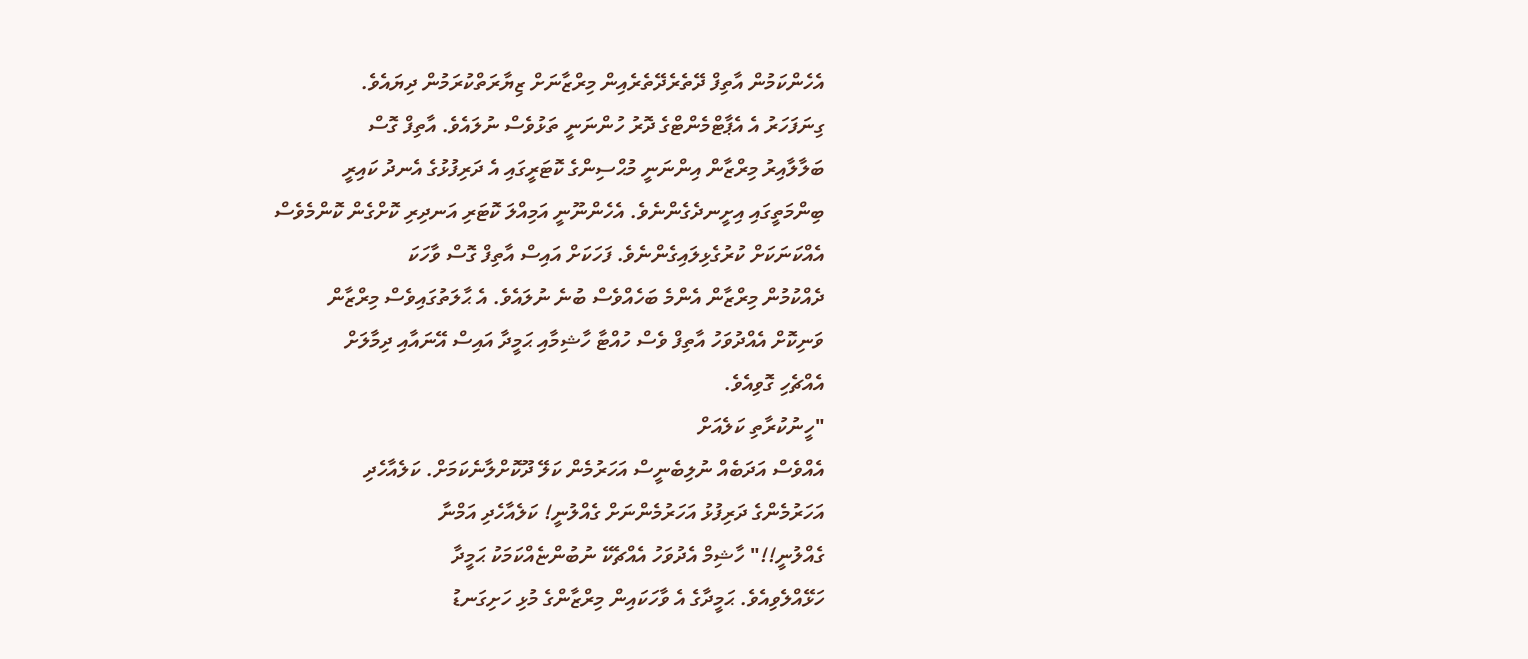އެހެންކަމުން އާތިފް ދޭތެރެދޭތެރެއިން މިރްޒާނަށް ޒިޔާރަތްކުރަމުން ދިޔައެވެ.
ގިނަފަހަރު އެ އެޕާޓްމެންޓްގެ ދޮރު ހުންނަނީ ތަޅުވެސް ނުލައެވެ. އާތިފް ގޮސް
ބަލާލާއިރު މިރްޒާން އިންނަނީ މުޙްސިންގެ ކޮޓަރީގައި އެ ދަރިފުޅުގެ އެނދު ކައިރީ
ބިންމަތީގައި އިށީނދެގެންނެވެ. އެހެންނޫނީ އަމިއްލަ ކޮޓަރި އަނދިރި ކޮށްގެން ކޮންމެވެސް
އެއްކަނަކަށް ކުރުގެޅިލައިގެންނެވެ. ފަހަކަށް އައިސް އާތިފް ގޮސް ވާހަކަ
ދެއްކުމުން މިރްޒާން އެންމެ ބަހެއްވެސް ބުނެ ނުލައެވެ. އެ ޙާލަތުގައިވެސް މިރްޒާން
ވަނިކޮށް އެއްދުވަހު އާތިފް ވެސް ހުއްޓާ ހާޝިމާއި ޙަމީދާ އައިސް އޭނައާއި ދިމާލަށް
އެއްޗެހި ގޮވިއެވެ.
"ހީނުކުރާތި ކަލެއަށް
އެއްވެސް އަދަބެއް ނުލިބެނީސް އަހަރުމެން ކަލޭ ދޫކޮށްލާނެކަމަށް. ކަލެއާހެދި
އަހަރުމެންގެ ދަރިފުޅު އަހަރުމެންނަށް ގެއްލުނީ! ކަލެއާހެދި އަމްނާ
ގެއްލުނީ!!" ހާޝިމް އެދުވަހު އެއްޗެކޭ ނުބުންޏެއްކަމަކު ޙަމީދާ
ހަޅޭއްލެވިއެވެ. ޙަމީދާގެ އެ ވާހަކައިން މިރްޒާންގެ މުޅި ހަށިގަނޑު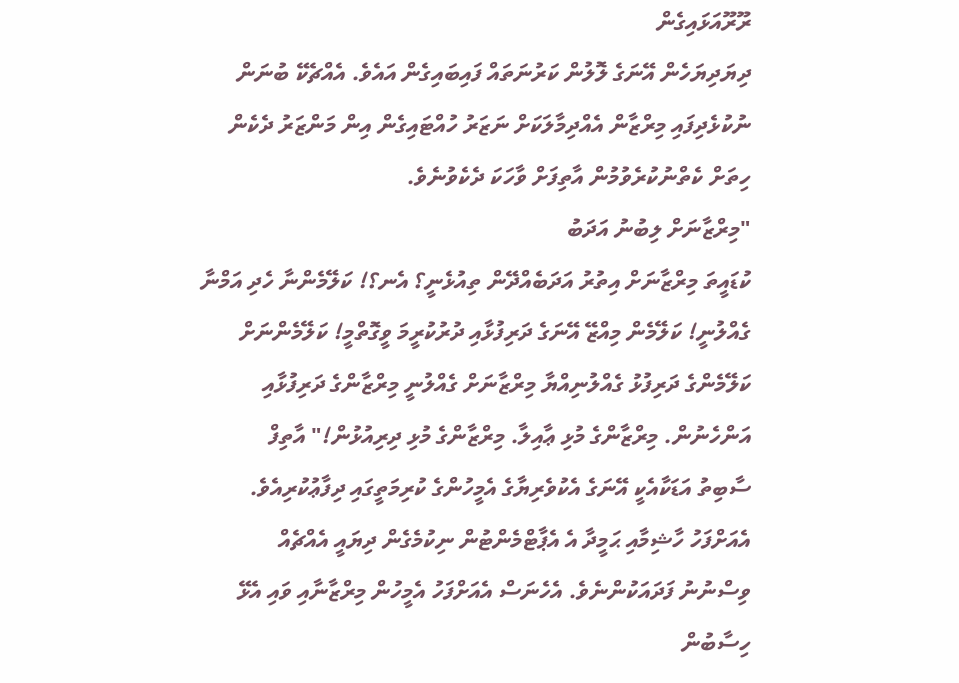ރޫރޫއަޅައިގެން
ދިޔަދިޔަހެން އޭނަގެ ލޮލުން ކަރުނަތައް ފައިބައިގެން އައެވެ. އެއްޗެކޭ ބުނަން
ނުކުޅެދިފައި މިރްޒާން އެއްދިމާލަކަށް ނަޒަރު ހުއްޓައިގެން އިން މަންޒަރު ދެކެން
ހިތަށް ކެތްނުކުރެވުމުން އާތިފަށް ވާހަކަ ދެކެވުނެވެ.
"މިރްޒާނަށް ލިބުނު އަދަބު
ކުޑައީތަ މިރްޒާނަށް އިތުރު އަދަބެއްދޭން ތިއުޅެނީ؟ އެނ؟! ކަލޭމެންނާ ހެދި އަމްނާ
ގެއްލުނީ! ކަލޭމެން މިއްޒޭ އޭނަގެ ދަރިފުޅާއި ދުރުކުރީމަ ވީގޮތްމީ! ކަލޭމެންނަށް
ކަލޭމެންގެ ދަރިފުޅު ގެއްލުނިއްޔާ މިރްޒާނަށް ގެއްލުނީ މިރްޒާންގެ ދަރިފުޅާއި
އަންހެނުން. މިރްޒާންގެ މުޅި ޢާއިލާ. މިރްޒާންގެ މުޅި ދިރިއުޅުން!" އާތިފް
ސާބިތު އަޑަކާއެކީ އޭނަގެ އެކުވެރިޔާގެ އެމީހުންގެ ކުރިމަތީގައި ދިފާޢުކުރިއެވެ.
އެއަށްފަހު ހާޝިމާއި ޙަމީދާ އެ އެޕާޓްމެންޓުން ނިކުމެގެން ދިޔައީ އެއްޗެއް
ވިސްނުނު ފަދައަކުންނެވެ. އެހެނަސް އެއަށްފަހު އެމީހުން މިރްޒާނާއި ވައި އެޅޭ
ހިސާބުން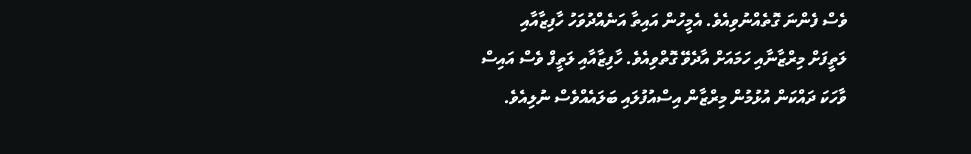ވެސް ފެންނަ ގޮތެއްނުވިއެވެ. އެމީހުން އައިތާ އަނެއްދުވަހު ހާފިޒާއާއި
ލަތީފަށް މިރްޒާނާއި ހަމައަށް އާދެވޭ ގޮތްވިއެވެ. ހާފިޒާއާއި ލަތީފް ވެސް އައިސް
ވާހަކަ ދައްކަން އުޅުމުން މިރްޒާން އިސްއުފުލައި ބަލައެއްވެސް ނުލިއެވެ.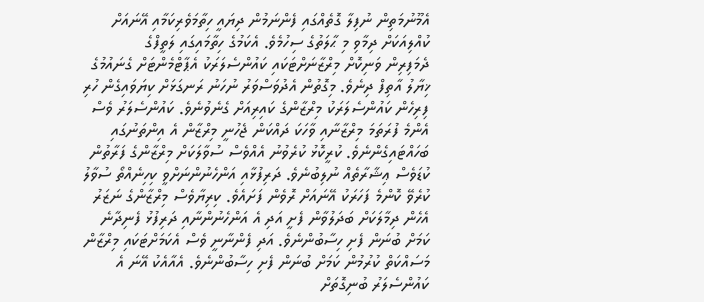އެމޫނުމަތިން ނުފިލާ ގޮތެއްގައި ފެންނަމުން ދިޔައީ ހިތާމަވެރިކަމާއި އޭނައަށް
ކުއްލިއަކަށް ދިމާވި މި ޙާލަތުގެ ސިހުމެވެ. އެކަމުގެ ހިތާމައިގައި ލަތީފްގެ
ދެމަފިރިން ވަނިކޮށް މިރްޒާނަށްޓަކައި ކައުންސެލަރަކު އެޕާޓްމެންޓަށް ގެނައުމުގެ
ޚިޔާލު އާތިފް ދިނެވެ. މިގޮތުން އެދުވަސްވަރު ނުހަނު ރަނގަޅަށް ކިޔަވައިގެން ހުރި
ފިރިހެން ކައުންސެލަރަކު މިރްޒާންގެ ކައިރިއަށް ގެނެވުނެވެ. ކައުންސެލަރު ވެސް
އެންމެ ފުރަތަމަ މިރްޒާނާއި ވާހަކަ ދައްކަން ޖެހުނީ މިރްޒާން އެ އިންތަނުގައި
ބަހައްޓައިގެންނެވެ. ކުރީކޮޅު ކުރެވުނު އެއްވެސް ސުވާލަކަށް މިރްޒާންގެ ފަރާތުން
ކުޑަވެސް ޢިޝާރާތެއް ނުލިބުނެވެ. ދަރިފުޅާއި އަންހެނުންނަށްވީ ކިހިނެއްތޯ ސުވާލު
ކުރެވޭ ކޮންމެ ފަހަރަކު އޭނައަށް ރޮވެން ފަށައެވެ. ކިރިޔާވެސް މިރްޒާންގެ ނަޒަރު
އެހެން ދިމާލަކަށް ބަދަލުވާން ފެށީ އަދި އެ އަންހެނުންނާއި ދަރިފުޅު ފެނިދާނެ
ކަމަށް ބުނަން ފެށި ހިސާބުންނެވެ. އަދި ފެންނާނީ ވެސް އެކަމަށްޓަކައި މިރްޒާން
މަސައްކަތް ކުރުމުން ކަމަށް ބުނަން ފެށި ހިސާބުންނެވެ. އެއާއެކު އޭނަ އެ
ކައުންސެލަރު ބުނިގޮތަށް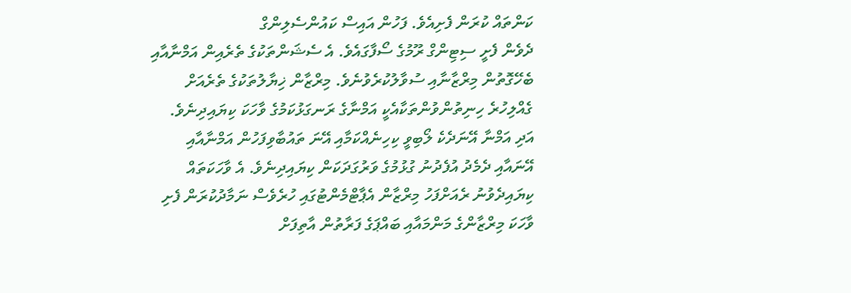ކަންތައް ކުރަން ފެށިއެވެ. ފަހުން އައިސް ކައުންސެލިންގް
ދެވެން ފެށީ ސިޓިންގް ރޫމުގެ ސޯފާގައެވެ. އެ ސެޝަންތަކުގެ ތެރެއިން އަމްނާއާއި
ބެހޭގޮތުން މިރްޒާނާއި ސުވާލުކުރެވުނެވެ. މިރްޒާން ޚިޔާލުތަކުގެ ތެރެއަށް
ގެއްލިހުރެ ހިނިތުންވުންތަކާއެކީ އަމްނާގެ ރަނގަޅުކަމުގެ ވާހަކަ ކިޔައިދިނެވެ.
އަދި އަމްނާ އޭނަދެކެ ލޯބިވީ ކިހިނެއްކަމާއި އޭނަ ތައުބާވިފަހުން އަމްނާއާއި
އޭނައާއި ދެމެދު އުފެދުނު ގުޅުމުގެ ވަރުގަދަކަން ކިޔައިދިނެވެ. އެ ވާހަކަތައް
ކިޔައިދެވުނު ރެއަށްފަހު މިރްޒާން އެޕާޓްމެންޓުގައި ހުރެވެސް ނަމާދުކުރަން ފެށި
ވާހަކަ މިރްޒާންގެ މަންމައާއި ބައްޕަގެ ފަރާތުން އާތިފަށް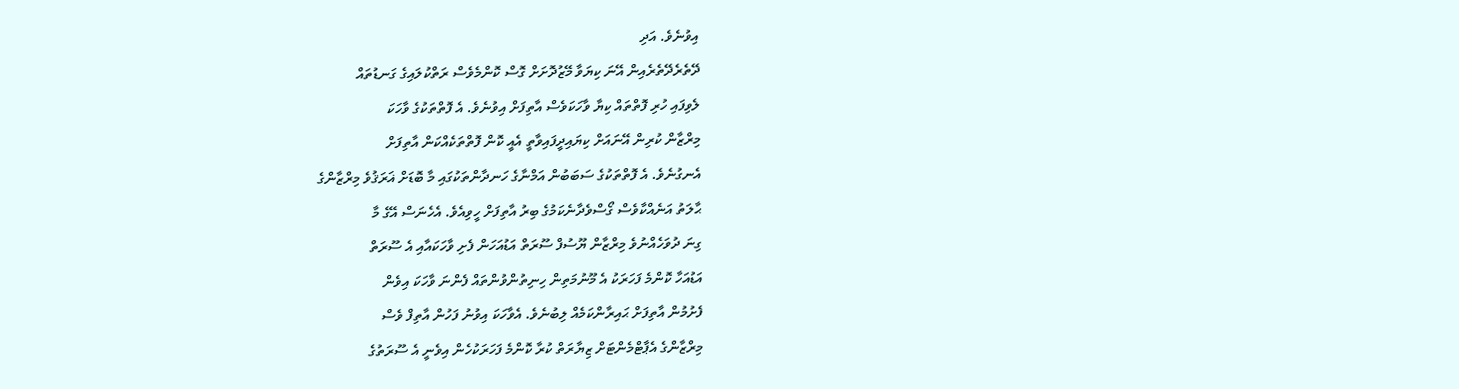އިވުނެވެ. އަދި
ދޭތެރެދޭތެރެއިން އޭނަ ކިޔަވާ މޭޒުދޮށަށް ގޮސް ކޮންމެވެސް ރަތްކުލައިގެ ގަނޑުތައް
ލެވިފައި ހުރި ފޮތްތައް ކިޔާ ވާހަކަވެސް އާތިފަށް އިވުނެވެ. އެ ފޮތްތަކުގެ ވާހަކަ
މިރްޒާން ކުރިން އޭނައަށް ކިޔައިދީފައިވާތީ އެއީ ކޮން ފޮތްތަކެއްކަން އާތިފަށް
އެނގުނެވެ. އެ ފޮތްތަކުގެ ސަބަބުން އަމްނާގެ ހަނދާންތަކުގައި މާ ބޮޑަށް ޣަރަޤުވެ މިރްޒާންގެ
ޙާލަތު އަނެއްކާވެސް ގޯސްވެދާނެކަމުގެ ބިރު އާތިފަށް ހީވިއެވެ. އެހެނަސް އޭގެ މާ
ގިނަ ދުވަހެއްނުވެ މިރްޒާން ޔޫސުފް ސޫރަތް އަޑުއަހަން ފެށި ވާހަކައާއި އެ ސޫރަތް
އަޑުއަހާ ކޮންމެ ފަހަރަކު އެ މޫނުމަތިން ހިނިތުންވުންތައް ފެންނަ ވާހަކަ އިވެން
ފެށުމުން އާތިފަށް ޙައިރާންކަމެއް ލިބުނެވެ. އެވާހަކަ އިވުނު ފަހުން އާތިފް ވެސް
މިރްޒާންގެ އެޕާޓްމެންޓަށް ޒިޔާރަތް ކުރާ ކޮންމެ ފަހަރަކުހެން އިވެނީ އެ ސޫރަތުގެ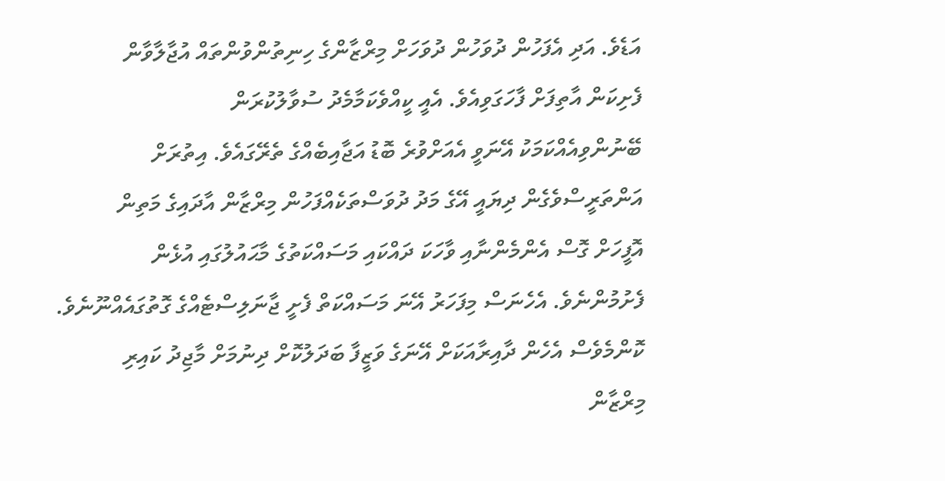އަޑެވެ. އަދި އެފަހުން ދުވަހުން ދުވަހަށް މިރްޒާންގެ ހިނިތުންވުންތައް އުޖާލާވާން
ފެށިކަން އާތިފަށް ފާހަގަވިއެވެ. އެއީ ކީއްވެކަމާމެދު ސުވާލުކުރަން
ބޭނުންވިއެއްކަމަކު އޭނަވީ އެއަށްވުރެ ބޮޑު އަޖާއިބެއްގެ ތެރޭގައެވެ. އިތުރަށް
އަންތަރީސްވެގެން ދިޔައީ އޭގެ މަދު ދުވަސްތަކެއްފަހުން މިރްޒާން އާދައިގެ މަތިން
އޮފީހަށް ގޮސް އެންމެންނާއި ވާހަކަ ދައްކައި މަސައްކަތުގެ މާޙައުލުގައި އުޅެން
ފެށުމުންނެވެ. އެހެނަސް މިފަހަރު އޭނަ މަސައްކަތް ފެށީ ޖާނަލިސްޓެއްގެ ގޮތުގައެއްނޫނެވެ.
ކޮންމެވެސް އެހެން ދާއިރާއަކަށް އޭނަގެ ވަޒީފާ ބަދަލުކޮށް ދިނުމަށް މާޖިދު ކައިރި
މިރްޒާން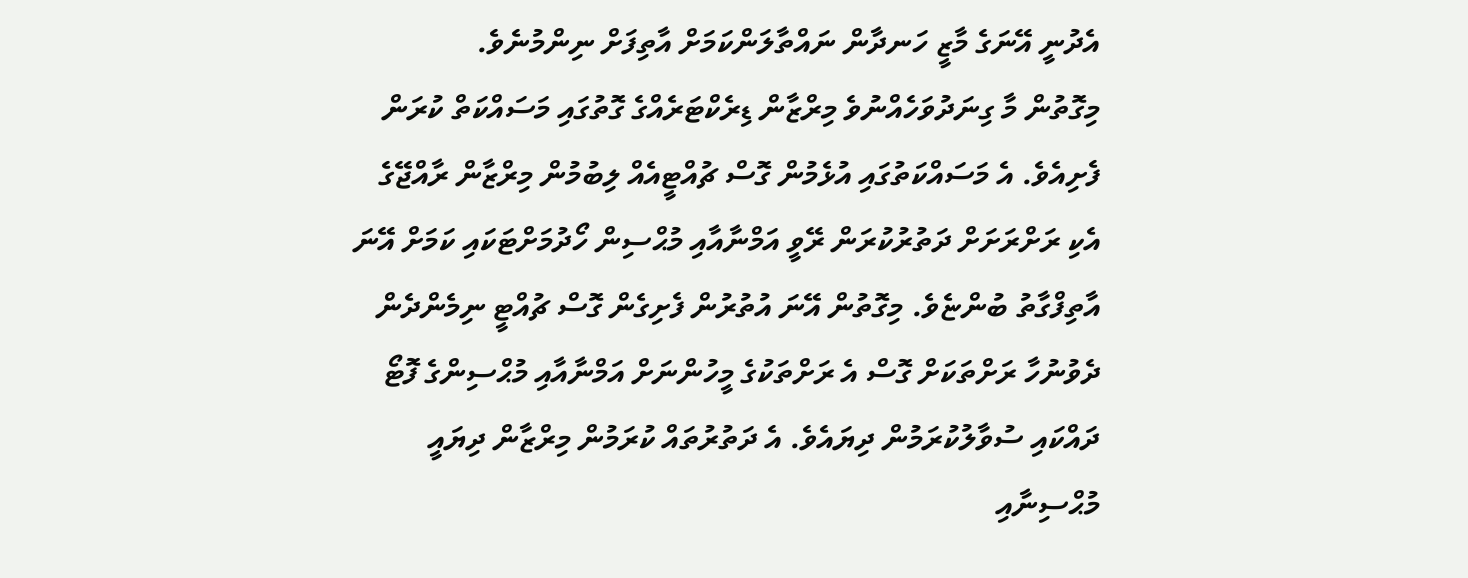އެދުނީ އޭނަގެ މާޒީ ހަނދާން ނައްތާލަންކަމަށް އާތިފަށް ނިންމުނެވެ.
މިގޮތުން މާ ގިނަދުވަހެއްނުވެ މިރްޒާން ޑިރެކްޓަރެއްގެ ގޮތުގައި މަސައްކަތް ކުރަން
ފެށިއެވެ. އެ މަސައްކަތުގައި އުޅެމުން ގޮސް ޗުއްޓީއެއް ލިބުމުން މިރްޒާން ރާއްޖޭގެ
އެކި ރަށްރަށަށް ދަތުރުކުރަން ރޭވީ އަމްނާއާއި މުޙްސިން ހޯދުމަށްޓަކައި ކަމަށް އޭނަ
އާތިފްގާތު ބުންޏެވެ. މިގޮތުން އޭނަ އުތުރުން ފެށިގެން ގޮސް ޗުއްޓީ ނިމެންދެން
ދެވުނުހާ ރަށްތަކަށް ގޮސް އެ ރަށްތަކުގެ މީހުންނަށް އަމްނާއާއި މުޙްސިންގެ ފޮޓޯ
ދައްކައި ސުވާލުކުރަމުން ދިޔައެވެ. އެ ދަތުރުތައް ކުރަމުން މިރްޒާން ދިޔައީ
މުޙްސިނާއި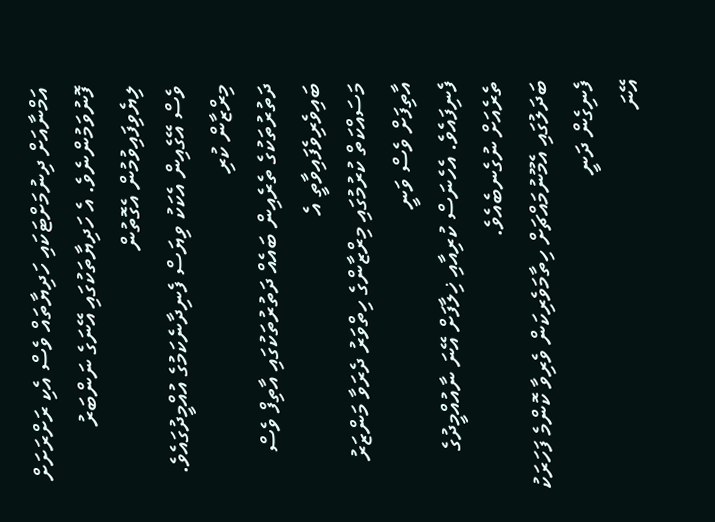އަމްނާއަށް ދިނުމަށްޓަކައި ހަދިޔާތައް ވެސް އެކި ރަށްރަށަށް
ފޮނުވަމުންނެވެ. އެ ހަދިޔާތަކުގައި އޭނަގެ ނަންބަރު ލިޔެވިފައިވުމުން އެގޮތުން
ވެސް އޭގެއިން އެކަކު ވިޔަސް ފެނިދާނެކަމުގެ އުއްމީދުގައެވެ. މިރްޒާން ކުރި
ދަތުރުތަކުގެ ތެރެއިން ބައެއް ދަތުރުތަކުގައި އާތިފް ވެސް ބައިވެރިވެފައިވާތީ އެ
މަސައްކަތް ކުރުމުގައި މިރްޒާންގެ ހިތްވަރު ދެރަވާ މަންޒަރު އާތިފަށް ވެސް ވަނީ
ފެނިފައެވެ. އެހެނަސް ކުރިއާއި ޚިލާފަށް އޭނަ ނާއުއްމީދުގެ ތެރެއަށް ނުގެނބެއެވެ.
ބަދަލުގައި އެމޫނުމައްޗަށް ހިތާމަވެރިކަން ވެރިވާ ކޮންމެ ފަހަރަކު ފެނިގެން ދަނީ
އޭނަ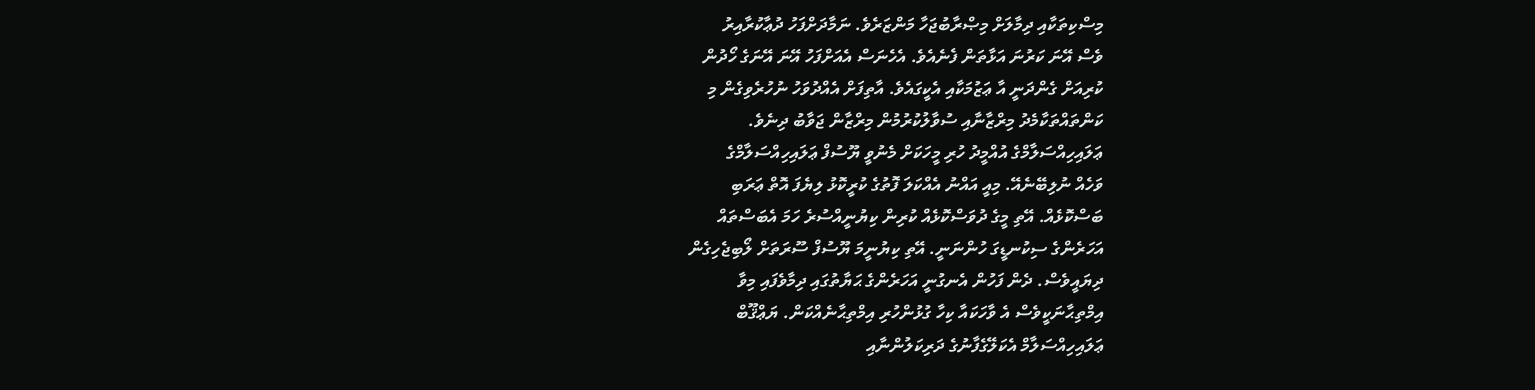މިސްކިތަކާއި ދިމާލަށް މިޞްރާބުޖަހާ މަންޒަރެވެ. ނަމާދަށްފަހު ދުޢާކުރާއިރު
ވެސް އޭނަ ކަރުނަ އަޅާތަން ފެނެއެވެ. އެހެނަސް އެއަށްފަހު އޭނަ އޭނަގެ ހޯދުން
ކުރިއަށް ގެންދަނީ އާ ޢަޒުމަކާއި އެކީގައެވެ. އާތިފަށް އެއްދުވަހު ނުހުރެވިގެން މި
ކަންތައްތަކާމެދު މިރްޒާނާއި ސުވާލުކުރުމުން މިރްޒާން ޖަވާބު ދިނެވެ.
ޢަލައިހިއްސަލާމްގެ އުއްމީދު ހުރި މީހަކަށް މެނުވީ ޔޫސުފް ޢަލައިހިއްސަލާމްގެ
ވަހެއް ނުލިބޭނެއޭ. މިއީ އައްނު އެއްކަލަ ފޮތުގެ ކުރީކޮޅު ލިޔެފަ އޮތް ޢަރަބި
ބަސްކޮޅެއް. އޭތި މީގެ ދުވަސްކޮޅެއް ކުރިން ކިޔުނީއްސުރެ ހަމަ އެބަސްތައް
އަހަރެންގެ ސިކުނޑީގަ ހުންނަނީ. އޭތި ކިޔުނީމަ ޔޫސުފް ސޫރަތަށް ލޯބިޖެހިގެން
ދިޔައީވެސް. ދެން ފަހުން އެނގުނީ އަހަރެންގެ ޙަޔާތުގައި ދިމާވެފައި މިވާ
އިމްތިޙާނަކީވެސް އެ ވާހަކައާ ކިހާ ގުޅުންހުރި އިމްތިޙާނެއްކަން. ޔަޢްޤޫބް
ޢަލައިހިއްސަލާމް އެކަލޭގެފާނުގެ ދަރިކަލުންނާއި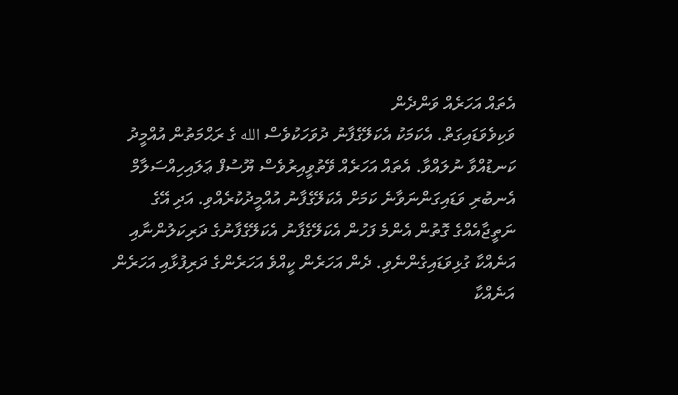އެތައް އަހަރެއް ވަންދެން
ވަކިވެވަޑައިގަތް. އެކަމަކު އެކަލޭގެފާނު ދުވަހަކުވެސް الله ގެ ރަޙްމަތުން އުއްމީދު
ކަނޑުއްވާ ނުލައްވާ. އެތައް އަހަރެއް ވޭތުވީއިރުވެސް ޔޫސުފް ޢަލައިހިއްސަލާމް
އެނބުރި ވަޑައިގަންނަވާނެ ކަމަށް އެކަލޭގެފާނު އުއްމީދުކުރެއްވި. އަދި އޭގެ
ނަތީޖާއެއްގެ ގޮތުން އެންމެ ފަހުން އެކަލޭގެފާނު އެކަލޭގެފާނުގެ ދަރިކަލުންނާއި
އަނެއްކާ ގުޅިވަޑައިގެންނެވި. ދެން އަހަރެން ކީއްވެ އަހަރެންގެ ދަރިފުޅާއި އަހަރެން
އަނެއްކާ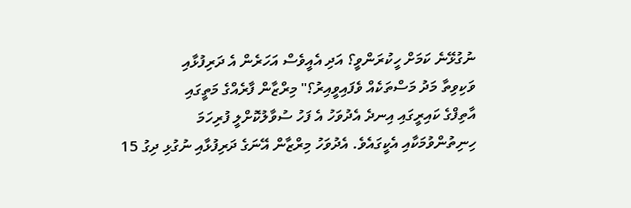ނުގުޅޭނެ ކަމަށް ހީކުރަންވީ؟ އަދި އެއީވެސް އަހަރެން އެ ދަރިފުޅާއި
ވަކިވިތާ މަދު މަސްތަކެއް ވެފައިވީއިރު؟" މިރްޒާން ފާރެއްގެ މަތީގައި
އާތިފްގެ ކައިރީގައި އިނދެ އެދުވަހު އެ ފަހު ސުވާލުކޮށްލީ ފުރިހަމަ
ހިނިތުންވުމަކާއި އެކީގައެވެ. އެދުވަހު މިރްޒާން އޭނަގެ ދަރިފުޅާއި ނުގުޅި ދިގު 15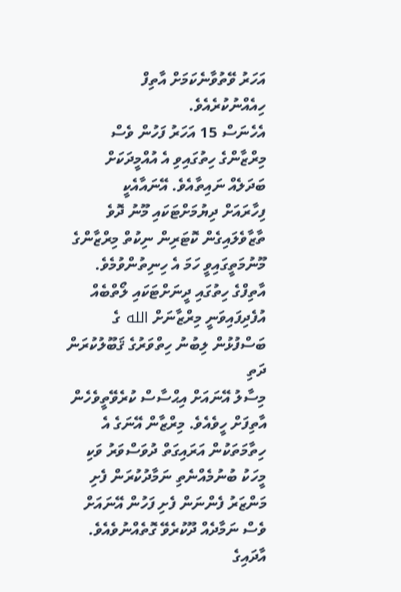އަހަރު ވޭތުވާނެކަމަށް އާތިފް ހިއެއްނުކުރެއެވެ.
އެހެނަސް 15 އަހަރު ފަހުން ވެސް
މިރްޒާންގެ ހިތުގައިވި އެ އުއްމީދަކަށް ބަދަލެއް ނައިތާއެވެ. އޭނައާއެކީ
ފިހާރައަށް ދިޔުމަށްޓަކައި މޫނު ދޮވެ ތާޒާވެލައިގެން ކޮޓަރިން ނިކުތް މިރްޒާންގެ
މޫނުމަތީގައިވީ ހަމަ އެ ހިނިތުންވުމެވެ. އާތިފްގެ ހިތުގައި ދީނަށްޓަކައި ލޯތްބެއް
އުފެދިފައިވަނީ މިރްޒާނަށް الله ގެ ބަސްފުޅުން ލިބުނު ހިތްވަރުގެ ޤަބޫލުކުރަން ދަތި
މިސާލު އޭނައަށް އިޙްސާސް ކުރެވޭތީވެހެން އާތިފަށް ހީވެއެވެ. މިރްޒާން އޭނަގެ އެ
ހިތާމަތަކުން އަރައިގަތް ދުވަސްވަރު ވަކި މީހަކު ބުނުމެއްނެތި ނަމާދުކުރަން ފެށި
މަންޒަރު ފެންނަން ފެށި ފަހުން އޭނައަށް ވެސް ނަމާދެއް ދޫކުރެވޭ ގޮތެއްނުވެއެވެ.
އާދައިގެ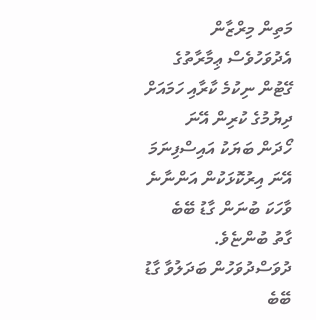މަތިން މިރްޒާން
އެދުވަހުވެސް ޢިމާރާތުގެ ގޭޓުން ނިކުމެ ކާރާއި ހަމައަށް ދިޔުމުގެ ކުރިން އޭނަ
ހޯދަން ބަޔަކު އައިސްފިނަމަ އޭނަ އިރުކޮޅަކުން އަންނާނެ ވާހަކަ ބުނަން ގާޑު ބޭބެ
ގާތު ބުންޏެވެ. ދުވަސްދުވަހުން ބަދަލުވާ ގާޑު ބޭބެ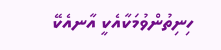ހިނިތުންވުމަކާއެކީ އާނއެކޭ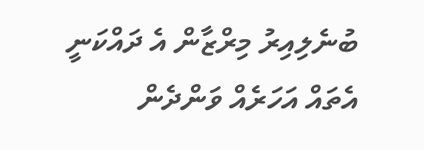ބުނެލިއިރު މިރްޒާން އެ ދައްކަނީ އެތައް އަހަރެއް ވަންދެން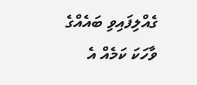ގެއްލިފައިވި ބައެއްގެ
ވާހަކަ ކަމެއް އެ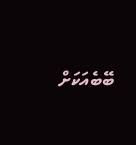ބޭބެއަކަށް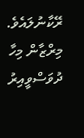ރޭކާނުލައެވެ. މިރްޒާން މިހާ ދުވަސްވީއިރު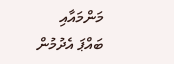މަންމައާއި
ބައްޕަ އެދުމުން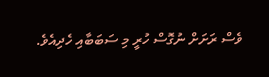ވެސް ރަށަށް ނުގޮސް ހުރީ މި ސަބަބާއި ހެދިއެވެ.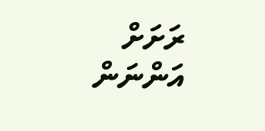ރަށަށް އަންނަން